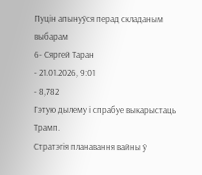Пуцін апынуўся перад складаным выбарам
6- Сяргей Таран
- 21.01.2026, 9:01
- 8,782
Гэтую дылему і спрабуе выкарыстаць Трамп.
Стратэгія планавання вайны ў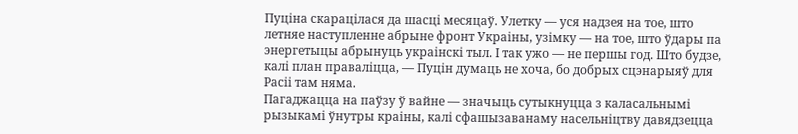Пуціна скарацілася да шасці месяцаў. Улетку — уся надзея на тое, што летняе наступленне абрыне фронт Украіны, узімку — на тое, што ўдары па энергетыцы абрынуць украінскі тыл. І так ужо — не першы год. Што будзе, калі план праваліцца, — Пуцін думаць не хоча, бо добрых сцэнарыяў для Расіі там няма.
Пагаджацца на паўзу ў вайне — значыць сутыкнуцца з каласальнымі рызыкамі ўнутры краіны, калі сфашызаванаму насельніцтву давядзецца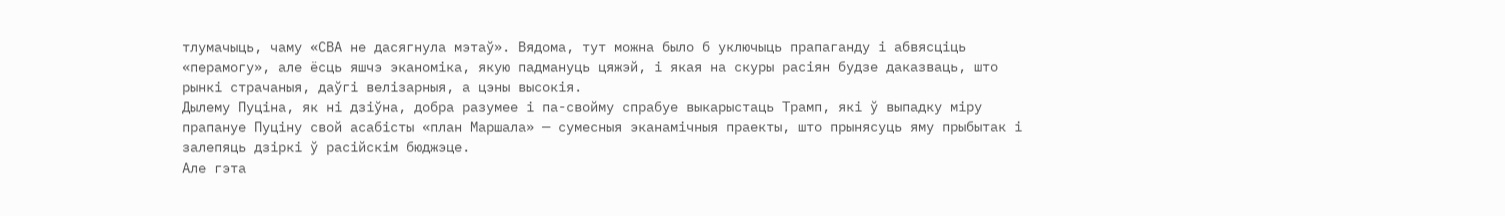тлумачыць, чаму «СВА не дасягнула мэтаў». Вядома, тут можна было б уключыць прапаганду і абвясціць «перамогу», але ёсць яшчэ эканоміка, якую падмануць цяжэй, і якая на скуры расіян будзе даказваць, што рынкі страчаныя, даўгі велізарныя, а цэны высокія.
Дылему Пуціна, як ні дзіўна, добра разумее і па-свойму спрабуе выкарыстаць Трамп, які ў выпадку міру прапануе Пуціну свой асабісты «план Маршала» — сумесныя эканамічныя праекты, што прынясуць яму прыбытак і залепяць дзіркі ў расійскім бюджэце.
Але гэта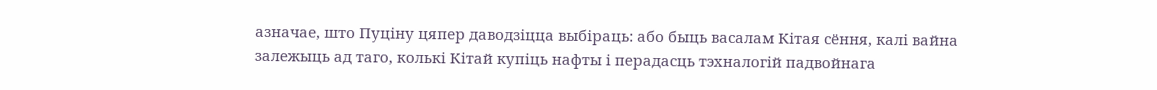азначае, што Пуціну цяпер даводзіцца выбіраць: або быць васалам Кітая сёння, калі вайна залежыць ад таго, колькі Кітай купіць нафты і перадасць тэхналогій падвойнага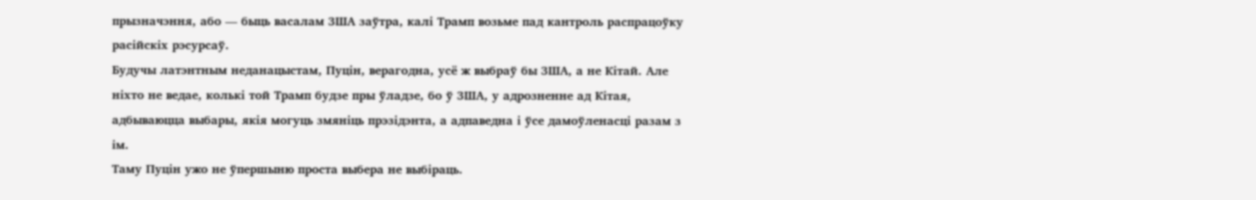прызначэння, або — быць васалам ЗША заўтра, калі Трамп возьме пад кантроль распрацоўку расійскіх рэсурсаў.
Будучы латэнтным неданацыстам, Пуцін, верагодна, усё ж выбраў бы ЗША, а не Кітай. Але ніхто не ведае, колькі той Трамп будзе пры ўладзе, бо ў ЗША, у адрозненне ад Кітая, адбываюцца выбары, якія могуць змяніць прэзідэнта, а адпаведна і ўсе дамоўленасці разам з ім.
Таму Пуцін ужо не ўпершыню проста выбера не выбіраць.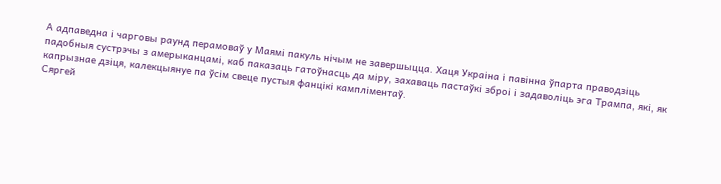А адпаведна і чарговы раунд перамоваў у Маямі пакуль нічым не завершыцца. Хаця Украіна і павінна ўпарта праводзіць падобныя сустрэчы з амерыканцамі, каб паказаць гатоўнасць да міру, захаваць пастаўкі зброі і задаволіць эга Трампа, які, як капрызнае дзіця, калекцыянуе па ўсім свеце пустыя фанцікі кампліментаў.
Сяргей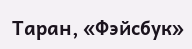Таран, «Фэйсбук»